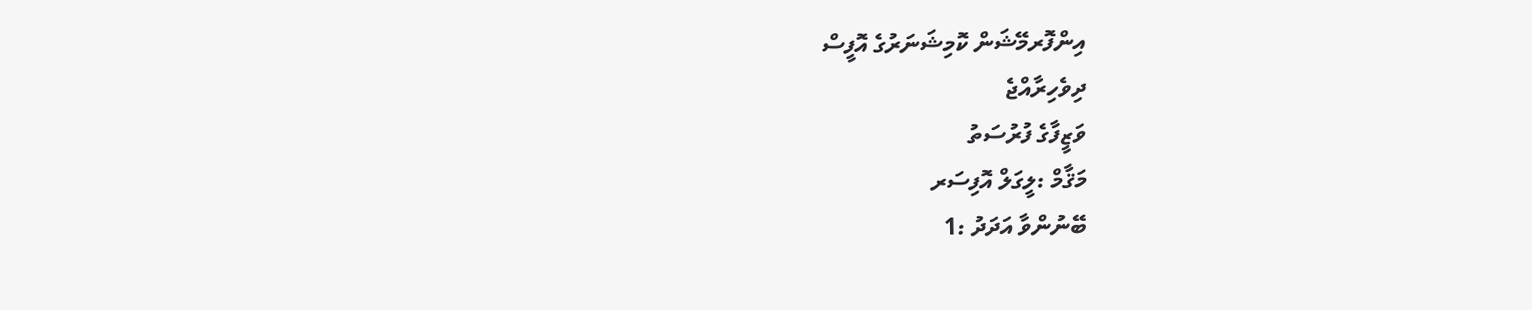އިންފޮރމޭޝަން ކޮމިޝަނަރުގެ އޮފީސް
ދިވެހިރާއްޖެ
ވަޒީފާގެ ފުރުސަތު
މަޤާމް :ލީގަލް އޮފިސަރ
ބޭނުންވާ އަދަދު :1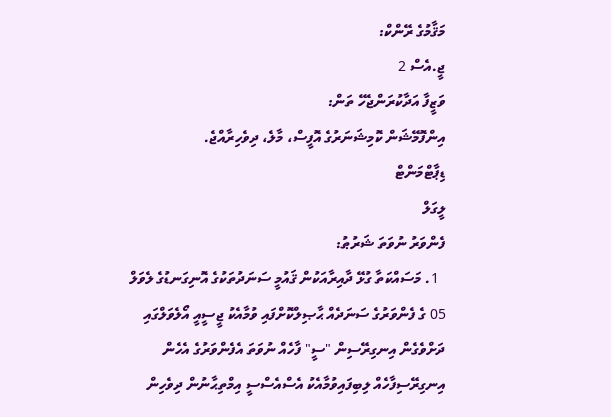މަޤާމުގެ ރޭންކް:
ޖީ.އެސް 2
ވަޒީފާ އަދާކުރަންޖެހޭ ތަން:
އިންފޮމޭޝަން ކޮމިޝަނަރުގެ އޮފީސް، މާލެ، ދިވެހިރާއްޖެ.
ޑިޕާޓްމަންޓް
ލީގަލް
ފެންވަރު ނުވަތަ ޝަރުޠު:
  1. މަސައްކަތާ ގުޅޭ ދާއިރާއަކުން ޤައުމީ ސަނަދުތަކުގެ އޮނިގަނޑުގެ ލެވަލް 05 ގެ ފެންވަރުގެ ސަނަދެއް ޙާޞިލްކޮށްފައި ވުމާއެކު ޖީސީއީ އޯލެވަލްގައި ދަށްވެގެން އިނގިރޭސިން "ސީ" ފާހެއް ނުވަތަ އެފެންވަރުގެ އެހެން އިނގިރޭސިފާހެއް ލިބިފައިވުމާއެކު އެސްއެސްސީ އިމްތިޙާނުން ދިވެހިން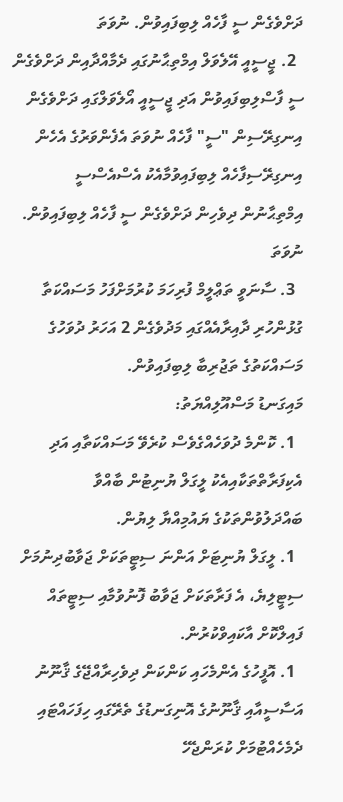ދަށްވެގެން ސީ ފާހެއް ލިބިފައިވުން. ނުވަތަ
  2. ޖީސީއީ އޭލެވަލް އިމްތިޙާނުގައި ދެމާއްދާއިން ދަށްވެގެން ސީ ފާސްލިބިފައިވުން އަދި ޖީސީއީ އޯލެވަލްގައި ދަށްވެގެން އިނގިރޭސިން "ސީ" ފާހެއް ނުވަތަ އެފެންވަރުގެ އެހެން އިނގިރޭސިފާހެއް ލިބިފައިވުމާއެކު އެސްއެސްސީ އިމްތިޙާނުން ދިވެހިން ދަށްވެގެން ސީ ފާހެއް ލިބިފައިވުން. ނުވަތަ
  3. ސާނަވީ ތަޢްލީމް ފުރިހަމަ ކުރުމަށްފަހު މަސައްކަތާ ގުޅުންހުރި ދާއިރާއެއްގައި މަދުވެގެން 2 އަހަރު ދުވަހުގެ މަސައްކަތުގެ ތަޖުރިބާ ލިބިފައިވުން.
މައިގަނޑު މަސްއޫލިއްޔަތު:
  1. ކޮންމެ ދުވަހެއްގެވެސް ކުރެވޭ މަސައްކަތާއި އަދި އެކިފަރާތްތަކާއިއެކު ލީގަލް ޔުނިޓުން ބާއްވާ ބައްދަލުވުންތަކުގެ ޔައުމިއްޔާ ލިޔުން.
  1. ލީގަލް ޔުނިޓަށް އަންނަ ސިޓީތަކަށް ޖަވާބުދިނުމަށް ސިޓީލިޔެ، އެ ފަރާތަކަށް ޖަވާބު ފޮނުވުމާއި ސިޓީތައް ފައިލްކޮށް އާކައިވްކުރުން.
  1. އޮފީހުގެ އެންމެހައި ކަންކަން ދިވެހިރާއްޖޭގެ ޤާނޫނު އަސާސީއާއި ޤާނޫނުގެ އޮނިގަނޑުގެ ތެރޭގައި ހިފަހައްޓައި ދެމެހެއްޓުމަށް ކުރަންޖެހޭ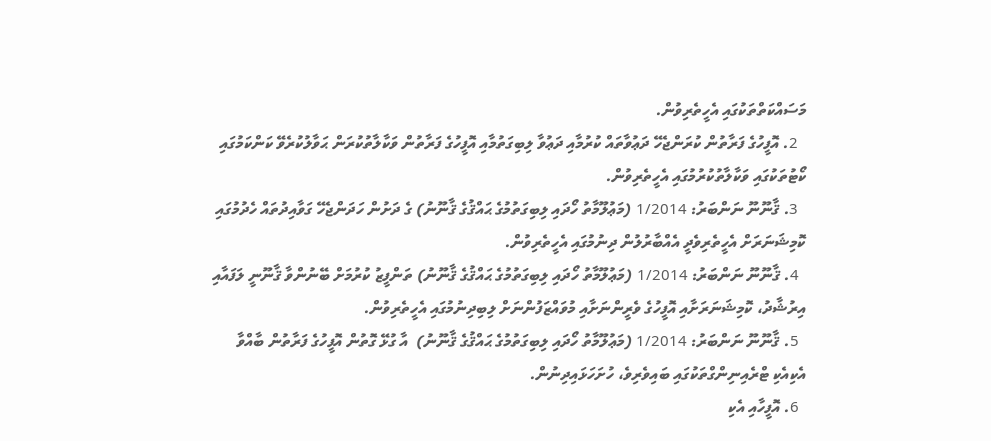މަސައްކަތްތަކުގައި އެހީތެރިވުން.
  2. އޮފީހުގެ ފަރާތުން ކުރަންޖެހޭ ދަޢުވާތައް ކުރުމާއި ދަޢުވާ ލިބިގަތުމާއި އޮފީހުގެ ފަރާތުން ވަކާލާތުކުރަން ޙަވާލުކުރެވޭ ކަންކަމުގައި ކޯޓުތަކުގައި ވަކާލާތުކުރުމުގައި އެހީތެރިވުން.
  3. ޤާނޫނޫ ނަންބަރު: 1/2014 (މަޢުލޫމާތު ހޯދައި ލިބިގަތުމުގެ ޙައްޤުގެ ޤާނޫނު) ގެ ދަށުން ހަދަންޖެހޭ ގަވާއިދުތައް ހެދުމުގައި ކޮމިޝަނަރަށް އެހީތެރިވެދީ އެއްބާރުލުން ދިނުމުގައި އެހީތެރިވުން.
  4. ޤާނޫނޫ ނަންބަރު: 1/2014 (މަޢުލޫމާތު ހޯދައި ލިބިގަތުމުގެ ޙައްޤުގެ ޤާނޫނު) ތަންފީޒު ކުރުމަށް ބޭނުންވާ ޤާނޫނީ ލަފައާއި އިރުޝާދު، ކޮމިޝަނަރަށާއި އޮފީހުގެ ވެރީންނަށާއި މުވައްޒަފުންނަށް ލިބިދިނުމުގައި އެހީތެރިވުން.
  5. ޤާނޫނޫ ނަންބަރު: 1/2014 (މަޢުލޫމާތު ހޯދައި ލިބިގަތުމުގެ ޙައްޤުގެ ޤާނޫނު)  އާ ގުޅޭ ގޮތުން އޮފީހުގެ ފަރާތުން ބާއްވާ އެކިއެކި ޓްރެއިނިންގްތަކުގައި ބައިވެރިވެ، ހުށަހަޅައިދިނުން.
  6. އޮފީހާއި އެކި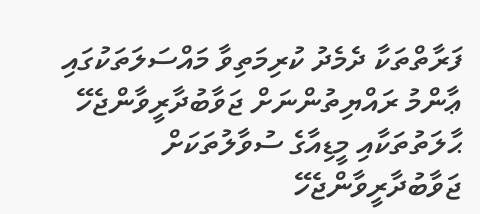ފަރާތްތަކާ ދެމެދު ކުރިމަތިވާ މައްސަލަތަކުގައި ޢާންމު ރައްޔިތުންނަށް ޖަވާބުދާރީވާންޖެހޭ ޙާލަތުތަކާއި މީޑިއާގެ ސުވާލުތަކަށް ޖަވާބުދާރީވާންޖެހޭ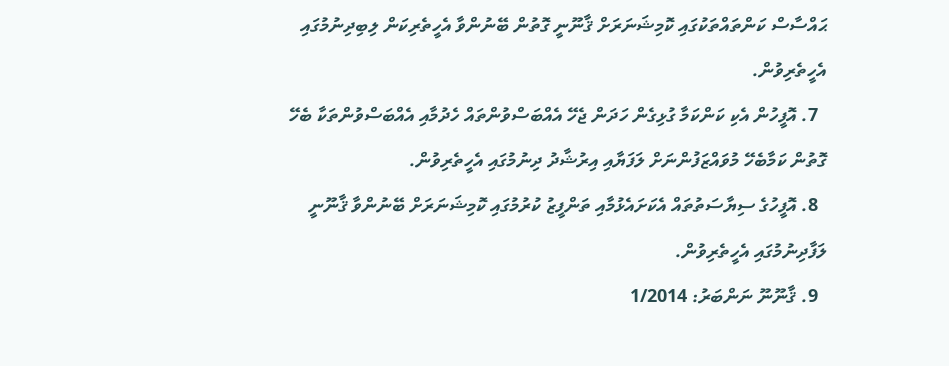ޙައްސާސް ކަންތައްތަކުގައި ކޮމިޝަނަރަށް ޤާނޫނީ ގޮތުން ބޭނުންވާ އެހީތެރިކަން ލިބިދިނުމުގައި އެހީތެރިވުން.
  7. އޮފީހުން އެކި ކަންކަމާ ގުޅިގެން ހަދަން ޖެހޭ އެއްބަސްވުންތައް ހެދުމާއި އެއްބަސްވުންތަކާ ބެހޭ ގޮތުން ކަމާބެހޭ މުވައްޒަފުންނަށް ލަފަޔާއި އިރުޝާދު ދިނުމުގައި އެހީތެރިވުން.
  8. އޮފީހުގެ ސިޔާސަތުތައް އެކަށައެޅުމާއި ތަންފީޒު ކުރުމުގައި ކޮމިޝަނަރަށް ބޭނުންވާ ޤާނޫނީ ލަފާދިނުމުގައި އެހީތެރިވުން.
  9. ޤާނޫނޫ ނަންބަރު: 1/2014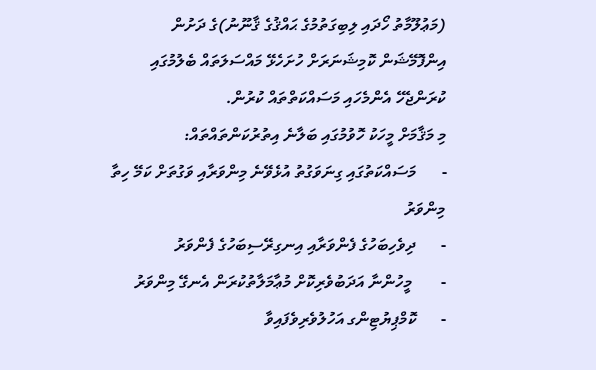(މަޢުލޫމާތު ހޯދައި ލިބިގަތުމުގެ ޙައްޤުގެ ޤާނޫނު)ގެ ދަށުން އިންފޮމޭޝަން ކޮމިޝަނަރަށް ހުށަހެޅޭ މައްސަލަތައް ބެލުމުގައި ކުރަންޖެހޭ އެންމެހައި މަސައްކަތްތައް ކުރުން.
މި މަޤާމަށް މީހަކު ހޮވުމުގައި ބަލާނެ އިތުރުކަންތައްތައް:
-      މަސައްކަތުގައި ގިނަވަގުތު އުޅެވޭނެ މިންވަރާއި ވަގުތަށް ކަމޭ ހިތާ މިންވަރު
-      ދިވެހިބަހުގެ ފެންވަރާއި އިނގިރޭސިބަހުގެ ފެންވަރު
-       މީހުންނާ އަދަބުވެރިކޮށް މުޢާމަލާތުކުރަން އެނގޭ މިންވަރު
-      ކޮމްޕިޔުޓިންގ އަހުލުވެރިވެފައިވާ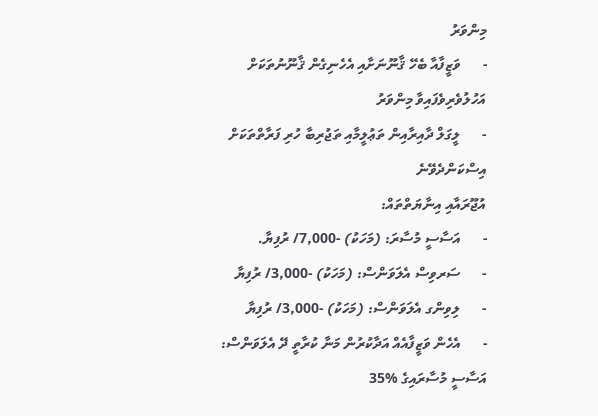މިންވަރު
-      ވަޒީފާއާ ބެހޭ ޤާނޫނަށާއި އެހެނިގެން ޤާނޫނުތަކަށް އަހުލުވެރިވެފައިވާ މިންވަރު
-      ލީގަލް ދާއިރާއިން ތަޢުލީމާއި ތަޖުރިބާ ހުރި ފަރާތްތަކަށް އިސްކަންދެވޭނެ
އުޖޫރައާއި އިނާޔަތްތައް:
-      އަސާސީ މުސާރަ: (މަހަކު) -7,000/ ރުފިޔާ.
-      ސަރވިސް އެލަވަންސް: (މަހަކު) -3,000/ ރުފިޔާ
-      ލިވިންގ އެލަވަންސް: (މަހަކު) -3,000/ ރުފިޔާ
-      އެހެން ވަޒީފާއެއް އަދާކުރުން މަނާ ކުރާތީ ދޭ އެލަވަންސް: އަސާސީ މުސާރައިގެ %35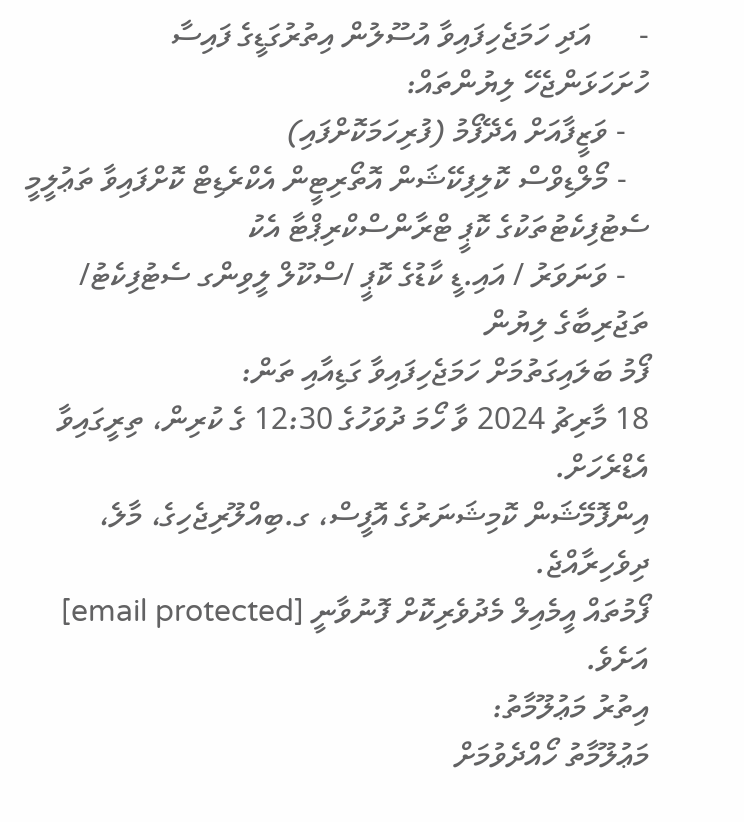-      އަދި ހަމަޖެހިފައިވާ އުސޫލުން އިތުރުގަޑީގެ ފައިސާ
ހުށަހަޅަންޖެހޭ ލިޔުންތައް:
   - ވަޒީފާއަށް އެދޭފޯމު (ފުރިހަމަކޮށްފައި)
   - މޯލްޑިވްސް ކޮލިފިކޭޝަން އޮތޯރިޓީން އެކްރެޑިޓް ކޮށްފައިވާ ތަޢުލީމީ ސެޓުފިކެޓުތަކުގެ ކޮޕީ ޓްރާންސްކްރިޕްޓާ އެކު
   - ވަނަވަރު / އައި.ޑީ ކާޑުގެ ކޮޕީ /ސްކޫލް ލީވިންގ ސެޓުފިކެޓު/ ތަޖުރިބާގެ ލިޔުން
ފޯމު ބަލައިގަތުމަށް ހަމަޖެހިފައިވާ ގަޑިއާއި ތަން:
18 މާރިޗު 2024 ވާ ހޯމަ ދުވަހުގެ 12:30 ގެ ކުރިން، ތިރީގައިވާ އެޑްރެހަށް.
އިންފޮމޭޝަން ކޮމިޝަނަރުގެ އޮފީސް، ގ.ބިއްލޫރިޖެހިގެ، މާލެ، ދިވެހިރާއްޖެ.
ފޯމުތައް އީމެއިލް މެދުވެރިކޮށް ފޮނުވާނީ [email protected] އަށެވެ.
އިތުރު މަޢުލޫމާތު:
މަޢުލޫމާތު ހޯއްދެވުމަށް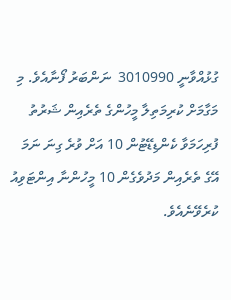ގުޅުއްވާނީ 3010990  ނަންބަރު ފޯނާއެވެ. މި މަގާމަށް ކުރިމަތިލާ މީހުންގެ ތެރެއިން ޝަރުތު ފުރިހަމަވާ ކެންޑިޑޭޓުން 10 އަށް ވުރެ ގިނަ ނަމަ  އޭގެ ތެރެއިން މަދުވެގެން 10 މީހުންނާ އިންޓަވިއު ކުރެވޭނެއެވެ.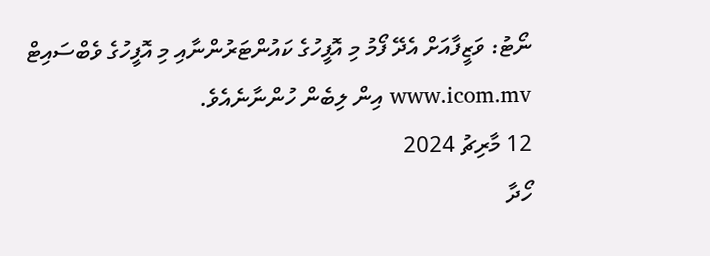ނޯޓު: ވަޒީފާއަށް އެދޭ ފޯމު މި އޮފީހުގެ ކައުންޓަރުންނާއި މި އޮފީހުގެ ވެބްސައިޓް www.icom.mv އިން ލިބެން ހުންނާނެއެވެ.
12 މާރިޗު 2024
ހޯދާ